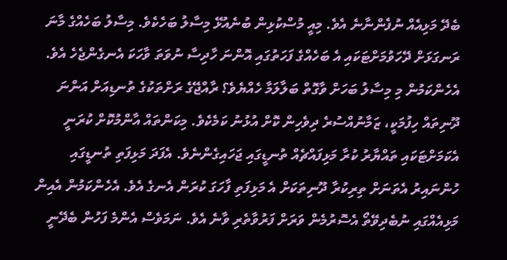ބެދޭ މަޅިއެއް ނުފެންނާނެ އެވެ. މިއީ މުސްކުޅިން ބުނެއުޅޭ މިސާލު ބަހެކެވެ. މިސާލު ބަހެއްގެ މާނަ ރަނގަޅަށް ދޭހަވުމަށްޓަކައި އެ ބަހެއްގެ ފަހަތުގައި އޮންނަ ހާދިސާ ނުވަތަ ވާހަކަ އެނގެންޖެހެ އެވެ. އެހެންކަމުން މި މިސާލު ބަހަށް ވާގޮތް ބަލާލަމާ ހެއްޔެވެ؟ ރާއްޖޭގެ ރަށްތަކުގެ ތުނޑިއަށް އަންނަ ދޫނިތައް ހިފުމަކީ، ޒަމާނުއްސުރެ ދިވެހިން ކޮށް އުޅުނު ކަމެކެވެ. މިކަންތައް އާންމުކޮށް ކުރަނީ އެކަމަށްޓަކައި ތައްޔާރު ކުރާ މަޅިފައްޗެއް ތުނޑީގައި ޖަހައިގެންނެވެ. އެފަދަ މަޅިފަތި ތުނޑީގައި ހުންނައިރު އެތަނަށް ތިރިކުރާ ދޫނިތަކަށް އެ މަޅިފަތި ފާހަގަ ކުރަން އެނގެ އެވެ. އެހެންކަމުން އެއިން މަޅިއެއްގައި ނުބެދިވޭތޯ އެސޮރުމެން ވަރަށް ފަރުވާތެރި ވާނެ އެވެ. ނަމަވެސް އެންމެ ފަހުން ބެދޭނީ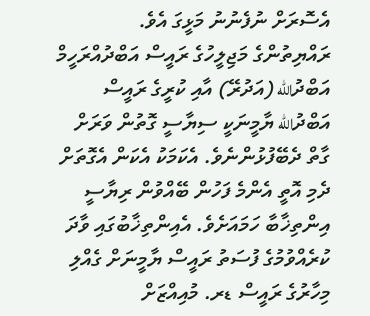އެސޮރަށް ނުފެނުނު މަޅީގަ އެވެ.
ރައްޔިތުންގެ މަޖިލީހުގެ ރައީސް އަބްދުއްރަހީމް އަބްދުالله (އަދުރޭ) އާއި ކުރީގެ ރައީސް އަބްދުالله ޔާމީނަކީ ސިޔާސީ ގޮތުން ވަރަށް ގާތް ދެބޭފުޅުންނެވެ. އެކަމަކު އެކަން އެގޮތަށް ދެމި އޮތީ އެންމެ ފަހުން ބޭއްވުން ރިޔާސީ އިންތިޚާބާ ހަމައަށެވެ. އެއިންތިޚާބުގައި ވާދަ ކުރެއްވުމުގެ ފުސަތު ރައީސް ޔާމީނަށް ގެއްލި މިހާރުގެ ރައީސް ޑރ. މުއިއްޒަށް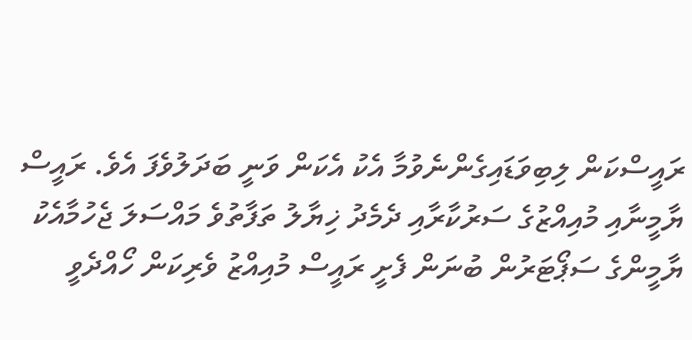ރައީސްކަން ލިބިވަޑައިގެންނެވުމާ އެކު އެކަން ވަނީ ބަދަލުވެފަ އެވެ. ރައީސް ޔާމީނާއި މުއިއްޒުގެ ސަރުކާރާއި ދެމެދު ޚިޔާލު ތަފާތުވެ މައްސަލަ ޖެހުމާއެކު ޔާމީންގެ ސަޕޯޓަރުން ބުނަން ފެށީ ރައީސް މުއިއްޒު ވެރިކަން ހޯއްދެވީ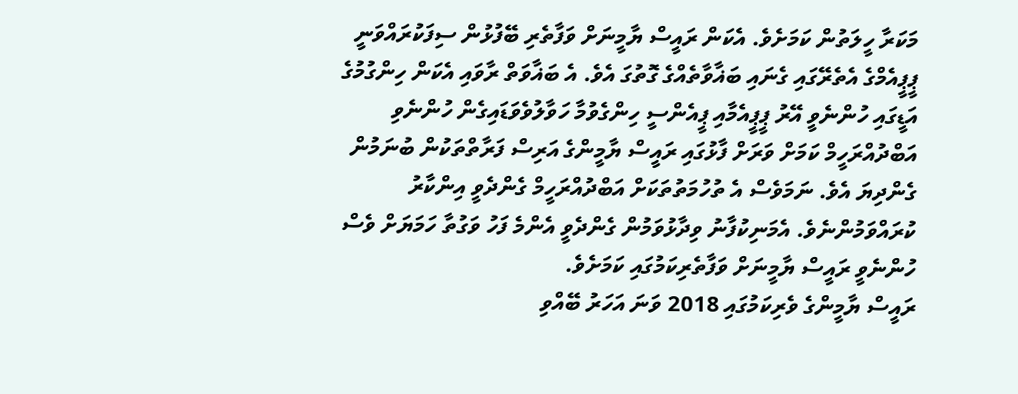މަކަރާ ހީލަތުން ކަމަށެވެ. އެކަން ރައީސް ޔާމީނަށް ވަފާތެރި ބޭފުޅުން ސިފަކުރައްވަނީ ޕީޕީއެމްގެ އެތެރޭގައި ގެނައި ބަޣާވާތެއްގެ ގޮތުގަ އެވެ. އެ ބަޣާވަތް ރާވައި އެކަން ހިންގުމުގެ އަޑީގައި ހުންނެވީ އޭރު ޕީޕީއެމާއި ޕީއެންސީ ހިންގެވުމާ ހަވާލުވެވަޑައިގެން ހުންނެވި އަބްދުއްރަހީމް ކަމަށް ވަރަށް ފާޅުގައި ރައީސް ޔާމީންގެ އަރިސް ފަރާތްތަކުން ބުނަމުން ގެންދިޔަ އެވެ. ނަމަވެސް އެ ތުހުމަތުތަކަށް އަބްދުއްރަހީމް ގެންދެވީ އިންކާރު ކުރައްވަމުންނެވެ. އެމަނިކުފާނު ވިދާޅުވަމުން ގެންދެވީ އެންމެ ފަހު ވަގުތާ ހަމަޔަށް ވެސް ހުންނެވީ ރައީސް ޔާމީނަށް ވަފާތެރިކަމުގައި ކަމަށެވެ.
ރައީސް ޔާމީންގެ ވެރިކަމުގައި 2018 ވަނަ އަހަރު ބޭއްވި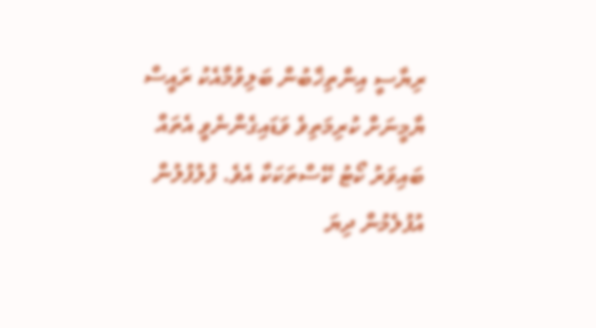ރިޔާސީ އިންތިޚާބުން ބަލިވުމާއެކު ރައީސް ޔާމީނަށް ކުރިމަތިވެ ވަޑައިގެންނެވީ އެތައް ބައިވަރު ކޯޓު ކޭސްތަކަކާ އެވެ. ފުލުފުލުން އުފުލެމުން ދިޔަ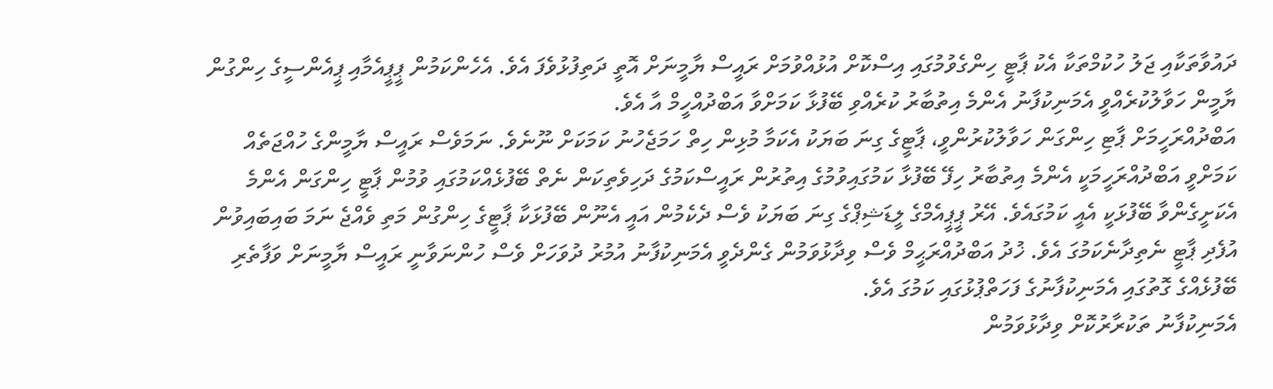ދައުވާތަކާއި ޖަލު ހުކުމްތަކާ އެކު ޕާޓީ ހިންގެވުމުގައި އިސްކޮށް އުޅުއްވުމަށް ރައީސް ޔާމީނަށް އޮތީ ދަތިފުޅުވެފަ އެވެ. އެހެންކަމުން ޕީޕީއެމާއި ޕީއެންސީގެ ހިންގުން ޔާމީން ހަވާލުކުރެއްވީ އެމަނިކުފާނު އެންމެ އިތުބާރު ކުރެއްވި ބޭފުޅާ ކަމަށްވާ އަބްދުއްހީމް އާ އެވެ.
އަބްދުއްރަހީމަށް ޕާޓި ހިންގަން ހަވާލުކުރުންވީ، ޕާޓީގެ ގިނަ ބަޔަކު އެކަމާ މުޅިން ހިތް ހަމަޖެހުނު ކަމަކަށް ނޫނެވެ. ނަމަވެސް ރައީސް ޔާމީންގެ ހުއްޖަތެއް ކަމަށްވީ އަބްދުއްރަހީމަކީ އެންމެ އިތުބާރު ހިފޭ ބޭފުޅާ ކަމުގައިވުމުގެ އިތުރުން ރައީސްކަމުގެ ދަހިވެތިކަން ނެތް ބޭފުޅެއްކަމުގައި ވުމުން ޕާޓީ ހިންގަން އެންމެ އެކަށީގެންވާ ބޭފުޅަކީ އެއީ ކަމުގައެވެ. އޭރު ޕީޕީއެމްގެ ލީޑަޝިޕްގެ ގިނަ ބަޔަކު ވެސް ދެކެމުން އައީ އެނޫން ބޭފުޅަކާ ޕާޓީގެ ހިންގުން މަތި ވެއްޖެ ނަމަ ބައިބައިވުން އުފެދި ޕާޓީ ނެތިދާނެކަމުގަ އެވެ. ޚުދު އަބްދުއްރަޙީމް ވެސް ވިދާޅުވަމުން ގެންދެވީ އެމަނިކުފާނު އުމުރު ދުވަހަށް ވެސް ހުންނަވާނީ ރައީސް ޔާމީނަށް ވަފާތެރި ބޭފުޅެއްގެ ގޮތުގައި އެމަނިކުފާނުގެ ފަހަތްޕުޅުގައި ކަމުގަ އެވެ.
އެމަނިކުފާނު ތަކުރާރުކޮށް ވިދާޅުވަމުން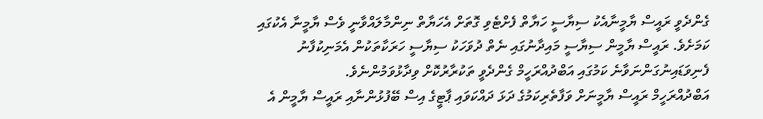ގެންދެވީ ރައީސް ޔާމީނާއެކު ސިޔާސީ ހަޔާތް ފެށްޓެވި ގޮތަށް އެހަޔާތް ނިންމާލައްވާނީ ވެސް ޔާމީނާ އެކުގައި ކަމަށެވެ. ރައީސް ޔާމީން ސިޔާސީ މައިދާނުގައި ނެތް ދުވަހަކު ސިޔާސީ ހަރަކާތަކުން އެމަނިކުފާނު ފެނިވަޑައިނުގަންނަވާނެ ކަމުގައި އަބްދުއްރަހީމް ގެންދެވީ ތަކުރާރުކޮށް ވިދާޅުވަމުންނެވެ.
އަބްދުއްރަހީމް ރައީސް ޔާމީނަށް ވަފާތެރިކަމުގެ ދަޅަ ދައްކަވައި ޕާޓީގެ އިސް ބޭފުޅުންނާއި ރައީސް ޔާމީން އެ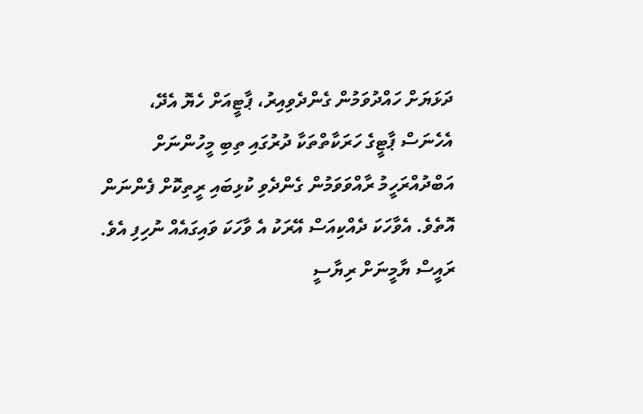ދަޅަޔަށް ހައްދުވަމުން ގެންދެވިއިރު، ޕާޓީއަށް ހެޔޮ އެދޭ، އެހެނަސް ޕާޓީގެ ހަރަކާތްތަކާ ދުރުގައި ތިބި މީހުންނަށް އަބްދުއްރަހީމު ރާއްވަވަމުން ގެންދެވި ކުޅިބައި ރީތިކޮށް ފެންނަން އޮތެވެ. އެވާހަކަ ދެއްކިއަސް އޭރަކު އެ ވާހަކަ ވައިގައެއް ނުހިފި އެވެ.
ރައީސް ޔާމީނަށް ރިޔާސީ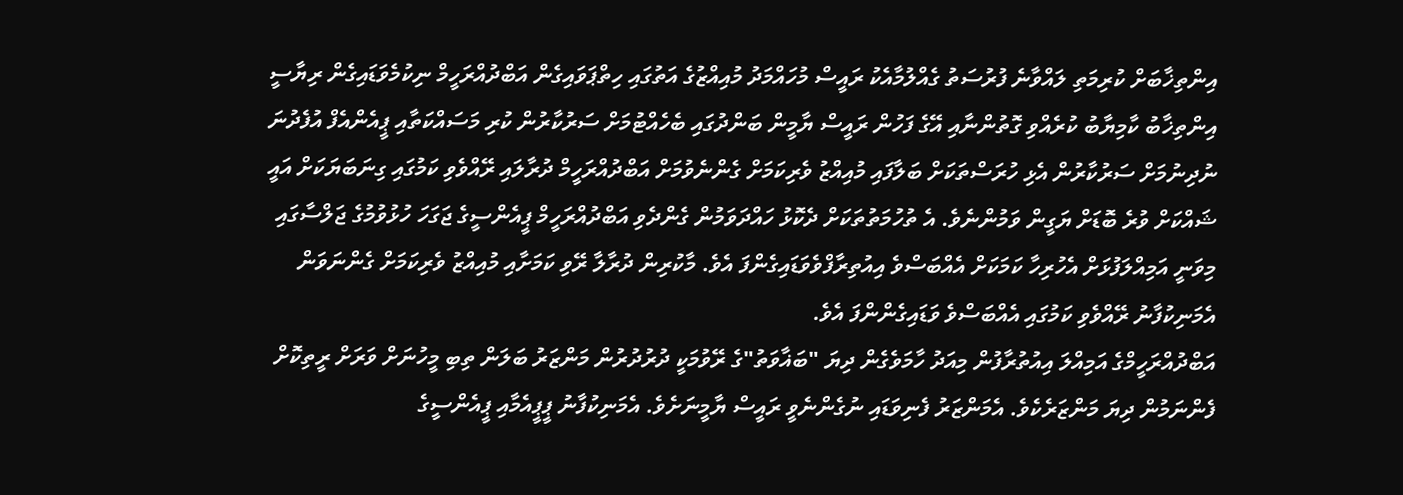އިންތިޚާބަށް ކުރިމަތި ލައްވާނެ ފުރުސަތު ގެއްލުމާއެކު ރައީސް މުހައްމަދު މުއިއްޒުގެ އަތުގައި ހިތްޕަވައިގެން އަބްދުއްރަހީމް ނިކުމެވަޑައިގެން ރިޔާސީ އިންތިޚާބު ކާމިޔާބު ކުރެއްވި ގޮތުންނާއި އޭގެ ފަހުން ރައީސް ޔާމީން ބަންދުގައި ބެހެއްޓުމަށް ސަރުކާރުން ކުރި މަސައްކަތާއި ޕީއެންއެފް އުފެދުނަ ނުދިނުމަށް ސަރުކާރުން އެޅި ހުރަސްތަކަށް ބަލާފައި މުއިއްޒު ވެރިކަމަށް ގެންނެވުމަށް އަބްދުއްރަހީމް ދުރާލައި ރޭއްވެވި ކަމުގައި ގިނަބަޔަކަށް އައީ ޝައްކަށް ވުރެ ބޮޑަށް ޔަގީން ވަމުންނެވެ. އެ ތުހުމަތުތަކަށް ދެކޮޅު ހައްދަވަމުން ގެންދެވި އަބްދުއްރަހީމް ޕީއެންސީގެ ޖަގަހަ ހުޅުވުމުގެ ޖަލްސާގައި މިވަނީ އަމިއްލަފުޅަށް އެހުރިހާ ކަމަކަށް އެއްބަސްވެ އިއުތިރާފްވެވަޑައިގެންފަ އެވެ. މާކުރިން ދުރާލާ ރޭވި ކަމަށާއި މުއިއްޒު ވެރިކަމަށް ގެންނަވަން އެމަނިކުފާނު ރޭއްވެވި ކަމުގައި އެއްބަސްވެ ވަޑައިގެންންފަ އެވެ.
އަބްދުއްރަހީމްގެ އަމިއްލަ އިއުތުރާފުން މިއަދު ހާމަވެގެން ދިޔަ "ބަޣާވަތު"ގެ ރޭވުމަކީ ދުރުދުރުން މަންޒަރު ބަލަން ތިބި މީހުނަށް ވަރަށް ރީތިކޮށް ފެންނަމުން ދިޔަ މަންޒަރެކެވެ. އެމަންޒަރު ފެނިވަޑައި ނުގެންނެވީ ރައީސް ޔާމީނަށެވެ. އެމަނިކުފާނު ޕީޕީއެމާއި ޕީއެންސީގެ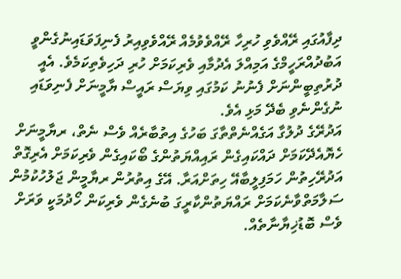ދިފާއުގައި ރޭއްވެވި ހުރިހާ ރޭއްވެވުމެއް ރޭއްވެވިއިރު ފެނިފަވަޑައިނުގެންވީ އަބުދުއްރަހީމްގެ އަމިއްލަ އެދުމާއި ވެރިކަމަށް ހުރި ދަހިވެތިކަމެވެ. އެއީ ދުރުތިބީންނަށް ފެނުނު ކަމުގައި ވިޔަސް ރައީސް ޔާމީނަށް ފެނިވަޑައި ނުގެންނެވި ބެދޭ މަޅި އެވެ.
އަދުރޭގެ ދުލުގާ އަގެއްނެތްތާގަ ބަހުގެ އިތުބާރެއް ވެސް ނެތް، ރޔާމީނަށް ހެޔޮއެދޭކަމަށް ދައްކައިގެން ރައިއްޔަތުންގެ ބޯކައިގެން ވެރިކަމަށް އެރިގޮތް އަދުރޭހިތުން ހަމަފިލީބާއޭ ހިތަށްއަރާ. އޭގެ އިތުރުން ރޔާމީން ޖަލުހުކުމުން ސަލާމަތްވާނެކަމަށް ރައްޔަތުންކާރީގަ ބުނެގެން ވެރިކަން ހޯދުމަކީ ވަރަށް ވެސް ބޮޑުޚިޔާނާތެއް.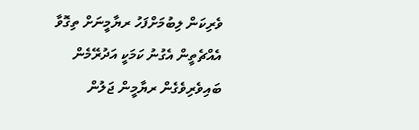ވެރިކަން ލިބުމަށްފަހު ރޔާމީނަށް ތިގޮވާ އެއްޗެތީން އެގުނު ކަމަކީ އަދުރޭމެން ބައިވެރިވެގެން ރޔާމީން ޖަލުން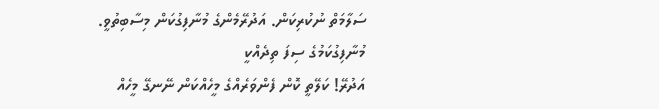ސަލާމަތް ނުކުރިކަން. އަދުރޭމެންގެ މުނާފިގުކަން މިސާބިތުވީ. މުނާފިގުކަމުގެ ސިފަ ތިދެއްކީ
އަދުރޭ! ކަލޭތީ ކޮން ފެންވަރެއްގެ މީހެއްކަން ނޭނގޭ މީހެއް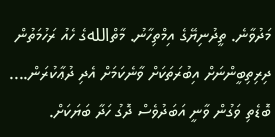މަދުވާނެ. ތީދުނިޔޭގެ އިމްތިހާނު. މާތްاللهގެ ހެއު ރަހުމަތުން ދިރިތިބީންނަށް އިބުރަތަކަށް ވާނެކަމަށް އެދި ދުޢާކުރަން....
ބޮޑެތި ވަގުން ވާނީ އަބަދުވެސް ދޮގު ހަދާ ބަޔަކަށް.